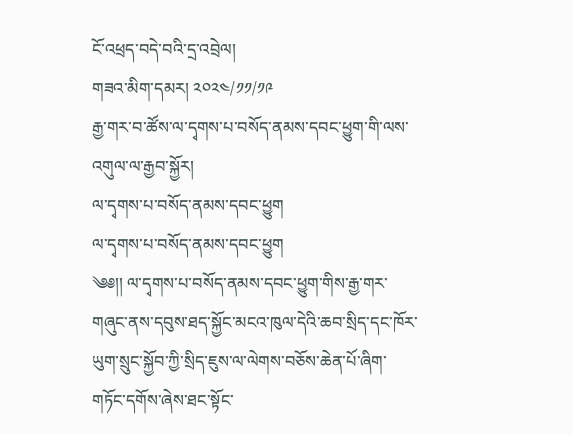ངོ་འཕྲད་བདེ་བའི་དྲ་འབྲེལ།
གཟའ་མིག་དམར། ༢༠༢༤/༡༡/༡༩
རྒྱ་གར་བ་ཚོས་ལ་དྭགས་པ་བསོད་ནམས་དབང་ཕྱུག་གི་ལས་འགུལ་ལ་རྒྱབ་སྐྱོར།
ལ་དྭགས་པ་བསོད་ནམས་དབང་ཕྱུག
ལ་དྭགས་པ་བསོད་ནམས་དབང་ཕྱུག
༄༅།། ལ་དྭགས་པ་བསོད་ནམས་དབང་ཕྱུག་གིས་རྒྱ་གར་གཞུང་ནས་དབུས་ཐད་སྐྱོང་མངའ་ཁུལ་དེའི་ཆབ་སྲིད་དང་ཁོར་ཡུག་སྲུང་སྐྱོབ་ཀྱི་སྲིད་ཇུས་ལ་ལེགས་བཅོས་ཆེན་པོ་ཞིག་གཏོང་དགོས་ཞེས་ཐང་སྟོང་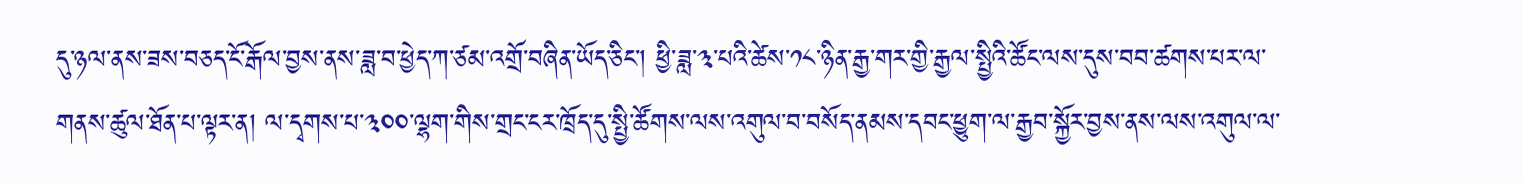དུ་ཉལ་ནས་ཟས་བཅད་ངོ་རྒོལ་བྱས་ནས་ཟླ་བ་ཕྱེད་ཀ་ཙམ་འགྲོ་བཞིན་ཡོད་ཅིང་། ཕྱི་ཟླ་༣་པའི་ཚེས་༡༨་ཉིན་རྒྱ་གར་གྱི་རྒྱལ་སྤྱིའི་ཚོང་ལས་དུས་བབ་ཚགས་པར་ལ་གནས་ཚུལ་ཐོན་པ་ལྟར་ན། ལ་དྭགས་པ་༣༠༠་ལྷག་གིས་གྲང་ངར་ཁྲོད་དུ་སྤྱི་ཚོགས་ལས་འགུལ་བ་བསོད་ནམས་དབང་ཕྱུག་ལ་རྒྱབ་སྐྱོར་བྱས་ནས་ལས་འགུལ་ལ་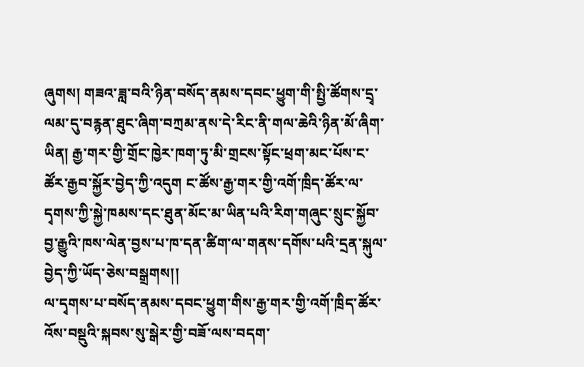ཞུགས། གཟའ་ཟླ་བའི་ཉིན་བསོད་ནམས་དབང་ཕྱུག་གི་སྤྱི་ཚོགས་དྲྭ་ལམ་དུ་བརྙན་ཐུང་ཞིག་བཀྲམ་ནས་དེ་རིང་ནི་གལ་ཆེའི་ཉིན་མོ་ཞིག་ཡིན། རྒྱ་གར་གྱི་གྲོང་ཁྱེར་ཁག་ཏུ་མི་གྲངས་སྟོང་ཕྲག་མང་པོས་ང་ཚོར་རྒྱབ་སྐྱོར་བྱེད་ཀྱི་འདུག ང་ཚོས་རྒྱ་གར་གྱི་འགོ་ཁྲིད་ཚོར་ལ་དྭགས་ཀྱི་སྐྱེ་ཁམས་དང་ཐུན་མོང་མ་ཡིན་པའི་རིག་གཞུང་སྲུང་སྐྱོབ་བྱ་རྒྱུའི་ཁས་ལེན་བྱས་པ་ཁ་དན་ཚིག་ལ་གནས་དགོས་པའི་དྲན་སྐུལ་བྱེད་ཀྱི་ཡོད་ཅེས་བསྒྲགས།།
ལ་དྭགས་པ་བསོད་ནམས་དབང་ཕྱུག་གིས་རྒྱ་གར་གྱི་འགོ་ཁྲིད་ཚོར་འོས་བསྡུའི་སྐབས་སུ་སྒེར་གྱི་བཟོ་ལས་བདག་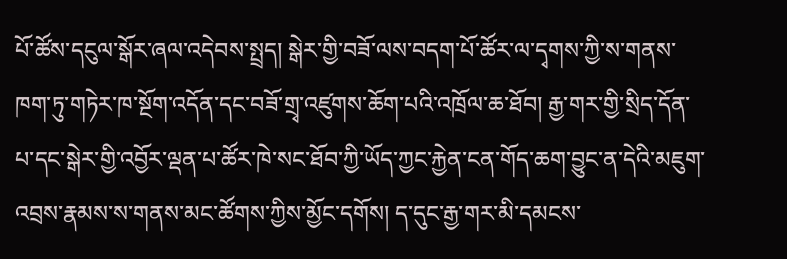པོ་ཚོས་དངུལ་སྒོར་ཞལ་འདེབས་སྤྲད། སྒེར་གྱི་བཟོ་ལས་བདག་པོ་ཚོར་ལ་དྭགས་ཀྱི་ས་གནས་ཁག་ཏུ་གཏེར་ཁ་སྔོག་འདོན་དང་བཟོ་གྲྭ་འཛུགས་ཆོག་པའི་འཁྲོལ་ཆ་ཐོབ། རྒྱ་གར་གྱི་སྲིད་དོན་པ་དང་སྒེར་གྱི་འབྱོར་ལྡན་པ་ཚོར་ཁེ་སང་ཐོབ་ཀྱི་ཡོད་ཀྱང་རྐྱེན་ངན་གོད་ཆག་བྱུང་ན་དེའི་མཇུག་འབྲས་རྣམས་ས་གནས་མང་ཚོགས་ཀྱིས་མྱོང་དགོས། ད་དུང་རྒྱ་གར་མི་དམངས་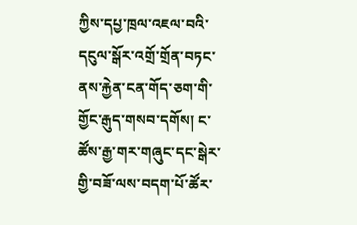ཀྱིས་དཔྱ་ཁྲལ་འཇལ་བའི་དངུལ་སྒོར་འགྲོ་གྲོན་བཏང་ནས་རྐྱེན་ངན་གོད་ཅག་གི་གྱོང་རྒུད་གསབ་དགོས། ང་ཚོས་རྒྱ་གར་གཞུང་དང་སྒེར་གྱི་བཟོ་ལས་བདག་པོ་ཚོར་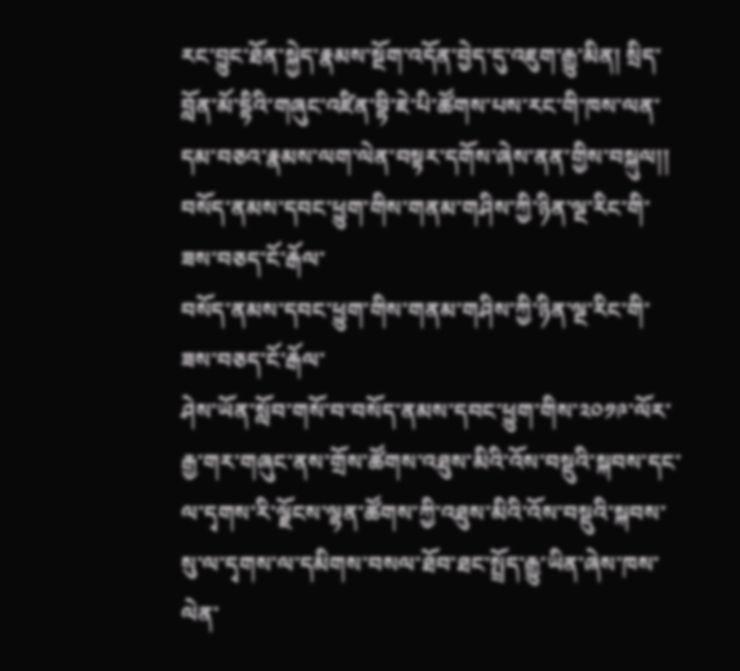རང་བྱུང་ཐོན་སྐྱེད་རྣམས་སྔོག་འདོན་བྱེད་དུ་འཇུག་རྒྱུ་མིན། སྲིད་བློན་མོ་དྷིའི་གཞུང་འཛིན་བྷི་ཇེ་པི་ཚོགས་པས་རང་གི་ཁས་ལན་དམ་བཅའ་རྣམས་ལག་ལེན་བསྟར་དགོས་ཞེས་ནན་གྱིས་བསྐུལ།།
བསོད་ནམས་དབང་ཕྱུག་གིས་གནམ་གཤིས་ཀྱི་ཉིན་ལྔ་རིང་གི་ཟས་བཅད་ངོ་རྒོལ་
བསོད་ནམས་དབང་ཕྱུག་གིས་གནམ་གཤིས་ཀྱི་ཉིན་ལྔ་རིང་གི་ཟས་བཅད་ངོ་རྒོལ་
ཤེས་ཡོན་སློབ་གསོ་བ་བསོད་ནམས་དབང་ཕྱུག་གིས་༢༠༡༩་ལོར་རྒྱ་གར་གཞུང་ནས་གྲོས་ཚོགས་འཐུས་མིའི་འོས་བསྡུའི་སྐབས་དང་ལ་དྭགས་རི་ལྗོངས་ལྷན་ཚོགས་ཀྱི་འཐུས་མིའི་འོས་བསྡུའི་སྐབས་སུ་ལ་དྭགས་ལ་དམིགས་བསལ་ཐོབ་ཐང་སྤྲོད་རྒྱུ་ཡིན་ཞེས་ཁས་ལེན་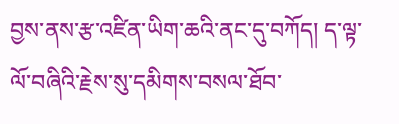བྱས་ནས་རྩ་འཛིན་ཡིག་ཆའི་ནང་དུ་བཀོད། ད་ལྟ་ལོ་བཞིའི་རྗེས་སུ་དམིགས་བསལ་ཐོབ་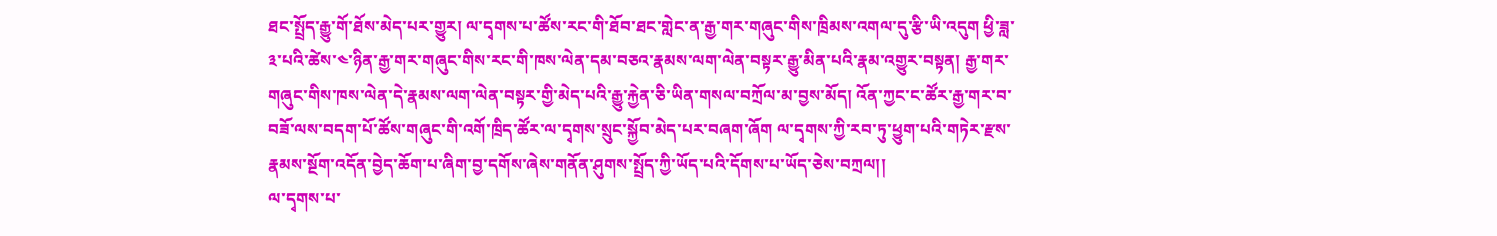ཐང་སྤྲོད་རྒྱུ་གོ་ཐོས་མེད་པར་གྱུར། ལ་དྭགས་པ་ཚོས་རང་གི་ཐོབ་ཐང་གླེང་ན་རྒྱ་གར་གཞུང་གིས་ཁྲིམས་འགལ་དུ་རྩི་ཡི་འདུག ཕྱི་ཟླ་༣་པའི་ཚེས་༤་ཉིན་རྒྱ་གར་གཞུང་གིས་རང་གི་ཁས་ལེན་དམ་བཅའ་རྣམས་ལག་ལེན་བསྟར་རྒྱུ་མིན་པའི་རྣམ་འགྱུར་བསྟན། རྒྱ་གར་གཞུང་གིས་ཁས་ལེན་དེ་རྣམས་ལག་ལེན་བསྟར་གྱི་མེད་པའི་རྒྱུ་རྐྱེན་ཅི་ཡིན་གསལ་བཀྲོལ་མ་བྱས་མོད། འོན་ཀྱང་ང་ཚོར་རྒྱ་གར་བ་བཟོ་ལས་བདག་པོ་ཚོས་གཞུང་གི་འགོ་ཁྲིད་ཚོར་ལ་དྭགས་སྲུང་སྐྱོབ་མེད་པར་བཞག་ཞོག ལ་དྭགས་ཀྱི་རབ་ཏུ་ཕྱུག་པའི་གཏེར་རྫས་རྣམས་སྔོག་འདོན་བྱེད་ཆོག་པ་ཞིག་བྱ་དགོས་ཞེས་གནོན་ཤུགས་སྤྲོད་ཀྱི་ཡོད་པའི་དོགས་པ་ཡོད་ཅེས་བཀྲལ།།
ལ་དྭགས་པ་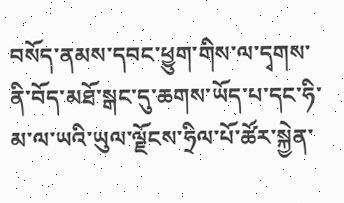བསོད་ནམས་དབང་ཕྱུག་གིས་ལ་དྭགས་ནི་བོད་མཐོ་སྒང་དུ་ཆགས་ཡོད་པ་དང་ཧི་མ་ལ་ཡའི་ཡུལ་ལྗོངས་ཧྲིལ་པོ་ཚོར་སྐྱེན་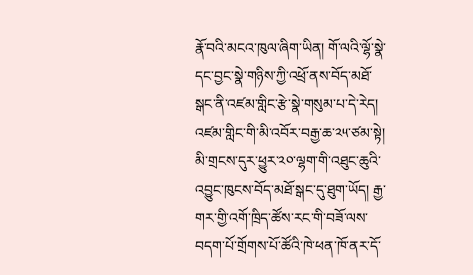རྣོ་བའི་མངའ་ཁུལ་ཞིག་ཡིན། གོ་ལའི་ལྷོ་སྣེ་དང་བྱང་སྣེ་གཉིས་ཀྱི་འཕྲོ་ནས་བོད་མཐོ་སྒང་ནི་འཛམ་གླིང་རྩེ་སྣེ་གསུམ་པ་དེ་རེད། འཛམ་གླིང་གི་མི་འབོར་བརྒྱ་ཆ་༢༥་ཙམ་སྟེ། མི་གྲངས་དུར་ཕྱུར་༢༠་ལྷག་གི་འཐུང་ཆུའི་འབྱུང་ཁུངས་བོད་མཐོ་སྒང་དུ་ཐུག་ཡོད། རྒྱ་གར་གྱི་འགོ་ཁྲིད་ཚོས་རང་གི་བཟོ་ལས་བདག་པོ་གྲོགས་པོ་ཚོའི་ཁེ་ཕན་ཁོ་ནར་དོ་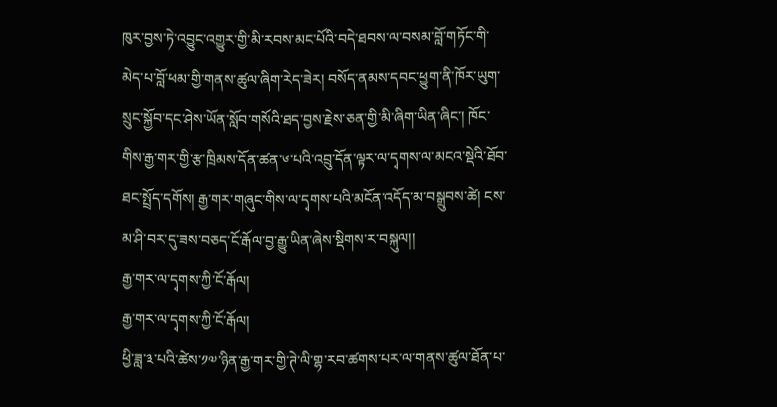ཁུར་བྱས་ཏེ་འབྱུང་འགྱུར་གྱི་མི་རབས་མང་པོའི་བདེ་ཐབས་ལ་བསམ་བློ་གཏོང་གི་མེད་པ་བློ་ཕམ་གྱི་གནས་ཚུལ་ཞིག་རེད་ཟེར། བསོད་ནམས་དབང་ཕྱུག་ནི་ཁོར་ཡུག་སྲུང་སྐྱོབ་དང་ཤེས་ཡོན་སློབ་གསོའི་ཐད་བྱས་རྗེས་ཅན་གྱི་མི་ཞིག་ཡིན་ཞིང་། ཁོང་གིས་རྒྱ་གར་གྱི་རྩ་ཁྲིམས་དོན་ཚན་༦་པའི་འབྲུ་དོན་ལྟར་ལ་དྭགས་ལ་མངའ་སྡེའི་ཐོབ་ཐང་སྤྲོད་དགོས། རྒྱ་གར་གཞུང་གིས་ལ་དྭགས་པའི་མངོན་འདོད་མ་བསྒྲུབས་ཚེ། ངས་མ་ཤི་བར་དུ་ཟས་བཅད་ངོ་རྒོལ་བྱ་རྒྱུ་ཡིན་ཞེས་སྡིགས་ར་བསྐུལ།།
རྒྱ་གར་ལ་དྭགས་ཀྱི་ངོ་རྒོལ།
རྒྱ་གར་ལ་དྭགས་ཀྱི་ངོ་རྒོལ།
ཕྱི་ཟླ་༣་པའི་ཚེས་༡༧་ཉིན་རྒྱ་གར་གྱི་ཊེ་ལི་གྷ་རབ་ཚགས་པར་ལ་གནས་ཚུལ་ཐོན་པ་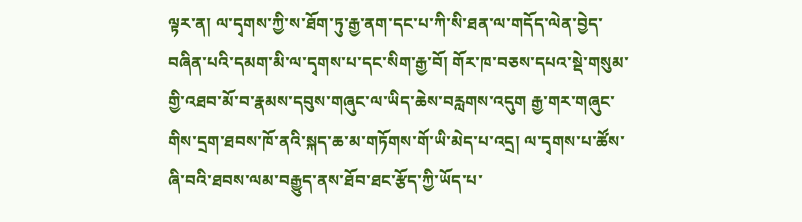ལྟར་ན། ལ་དྭགས་ཀྱི་ས་ཐོག་ཏུ་རྒྱ་ནག་དང་པ་ཀི་སི་ཐན་ལ་གདོད་ལེན་བྱེད་བཞིན་པའི་དམག་མི་ལ་དྭགས་པ་དང་སིག་རྒྱ་བོ། གོར་ཁ་བཅས་དཔའ་སྡེ་གསུམ་གྱི་འཐབ་མོ་བ་རྣམས་དབུས་གཞུང་ལ་ཡིད་ཆེས་བརླགས་འདུག རྒྱ་གར་གཞུང་གིས་དྲག་ཐབས་ཁོ་ནའི་སྐད་ཆ་མ་གཏོགས་གོ་ཡི་མེད་པ་འདྲ། ལ་དྭགས་པ་ཚོས་ཞི་བའི་ཐབས་ལམ་བརྒྱུད་ནས་ཐོབ་ཐང་རྩོད་ཀྱི་ཡོད་པ་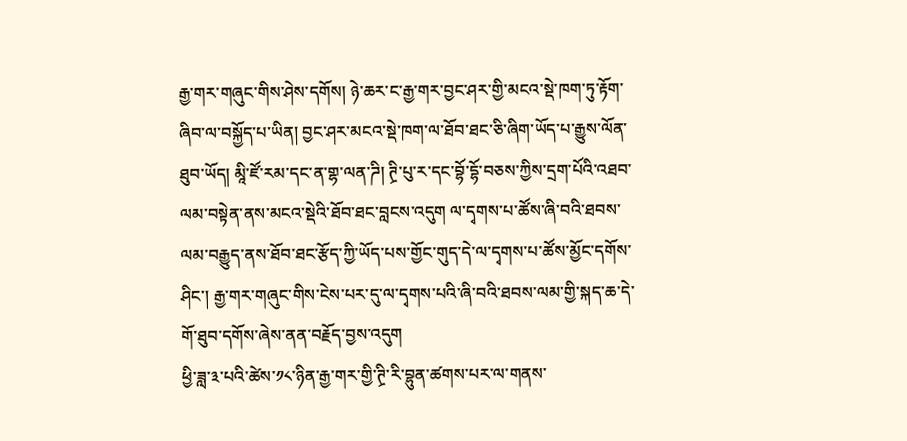རྒྱ་གར་གཞུང་གིས་ཤེས་དགོས། ཉེ་ཆར་ང་རྒྱ་གར་བྱང་ཤར་གྱི་མངའ་སྡེ་ཁག་ཏུ་རྟོག་ཞིབ་ལ་བསྐྱོད་པ་ཡིན། བྱང་ཤར་མངའ་སྡེ་ཁག་ལ་ཐོབ་ཐང་ཅི་ཞིག་ཡོད་པ་རྒྱུས་ལོན་ཐུབ་ཡོད། མཱི་ཛོ་རམ་དང་ན་གྷ་ལན་ཌི། ཊྲི་པུ་ར་དང་བྷོ་དྷོ་བཅས་ཀྱིས་དྲག་པོའི་འཐབ་ལམ་བསྟེན་ནས་མངའ་སྡེའི་ཐོབ་ཐང་བླངས་འདུག ལ་དྭགས་པ་ཚོས་ཞི་བའི་ཐབས་ལམ་བརྒྱུད་ནས་ཐོབ་ཐང་རྩོད་ཀྱི་ཡོད་པས་གྱོང་གུད་དེ་ལ་དྭགས་པ་ཚོས་མྱོང་དགོས་ཤིང་། རྒྱ་གར་གཞུང་གིས་ངེས་པར་དུ་ལ་དྭགས་པའི་ཞི་བའི་ཐབས་ལམ་གྱི་སྐད་ཆ་དེ་གོ་ཐུབ་དགོས་ཞེས་ནན་བརྗོད་བྱས་འདུག
ཕྱི་ཟླ་༣་པའི་ཚེས་༡༨་ཉིན་རྒྱ་གར་གྱི་ཊྲི་རི་བྷུན་ཚགས་པར་ལ་གནས་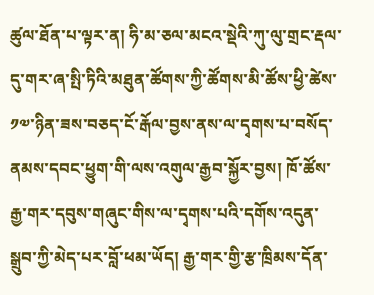ཚུལ་ཐོན་པ་ལྟར་ན། ཧི་མ་ཅལ་མངའ་སྡེའི་ཀུ་ལུ་གྲང་རྡལ་དུ་གར་ཞ་སྤི་ཏིའི་མཐུན་ཚོགས་ཀྱི་ཚོགས་མི་ཚོས་ཕྱི་ཚེས་༡༧་ཉིན་ཟས་བཅད་ངོ་རྒོལ་བྱས་ནས་ལ་དྭགས་པ་བསོད་ནམས་དབང་ཕྱུག་གི་ལས་འགུལ་རྒྱབ་སྐྱོར་བྱས། ཁོ་ཚོས་རྒྱ་གར་དབུས་གཞུང་གིས་ལ་དྭགས་པའི་དགོས་འདུན་སྒྲུབ་ཀྱི་མེད་པར་བློ་ཕམ་ཡོད། རྒྱ་གར་གྱི་རྩ་ཁྲིམས་དོན་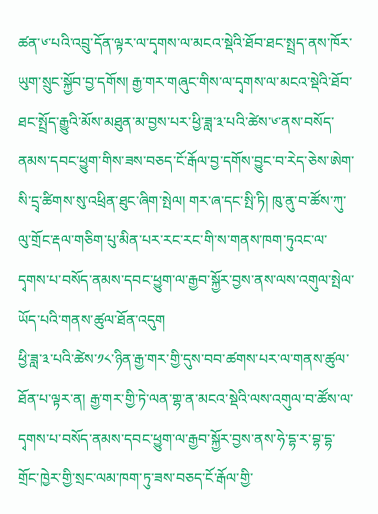ཚན་༦་པའི་འབྲུ་དོན་ལྟར་ལ་དྭགས་ལ་མངའ་སྡེའི་ཐོབ་ཐང་སྤྲད་ནས་ཁོར་ཡུག་སྲུང་སྐྱོབ་བྱ་དགོས། རྒྱ་གར་གཞུང་གིས་ལ་དྭགས་ལ་མངའ་སྡེའི་ཐོབ་ཐང་སྤྲོད་རྒྱུའི་མོས་མཐུན་མ་བྱས་པར་ཕྱི་ཟླ་༣་པའི་ཚེས་༦་ནས་བསོད་ནམས་དབང་ཕྱུག་གིས་ཟས་བཅད་ངོ་རྒོལ་བྱ་དགོས་བྱུང་བ་རེད་ཅེས་ཨེག་སི་དྲྭ་ཚིགས་སུ་འཕྲིན་ཐུང་ཞིག་སྤེལ། གར་ཞ་དང་སྤི་ཏི། ཁུ་ནུ་བ་ཚོས་ཀུ་ལུ་གྲོང་རྡལ་གཅིག་པུ་མིན་པར་རང་རང་གི་ས་གནས་ཁག་ཏུའང་ལ་དྭགས་པ་བསོད་ནམས་དབང་ཕྱུག་ལ་རྒྱབ་སྐྱོར་བྱས་ནས་ལས་འགུལ་སྤེལ་ཡོད་པའི་གནས་ཚུལ་ཐོན་འདུག
ཕྱི་ཟླ་༣་པའི་ཚེས་༡༨་ཉིན་རྒྱ་གར་གྱི་དུས་བབ་ཚགས་པར་ལ་གནས་ཚུལ་ཐོན་པ་ལྟར་ན། རྒྱ་གར་གྱི་ཏེ་ལན་གྷ་ན་མངའ་སྡེའི་ལས་འགུལ་བ་ཚོས་ལ་དྭགས་པ་བསོད་ནམས་དབང་ཕྱུག་ལ་རྒྱབ་སྐྱོར་བྱས་ནས་ཧེ་དྷ་ར་བྷ་དྷ་གྲོང་ཁྱེར་གྱི་སྲང་ལམ་ཁག་ཏུ་ཟས་བཅད་ངོ་རྒོལ་གྱི་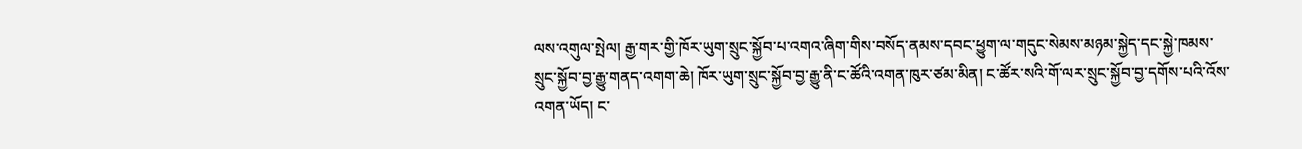ལས་འགུལ་སྤེལ། རྒྱ་གར་གྱི་ཁོར་ཡུག་སྲུང་སྐྱོབ་པ་འགའ་ཞིག་གིས་བསོད་ནམས་དབང་ཕྱུག་ལ་གདུང་སེམས་མཉམ་སྐྱེད་དང་སྐྱེ་ཁམས་སྲུང་སྐྱོབ་བྱ་རྒྱུ་གནད་འགག་ཆེ། ཁོར་ཡུག་སྲུང་སྐྱོབ་བྱ་རྒྱུ་ནི་ང་ཚོའི་འགན་ཁུར་ཙམ་མིན། ང་ཚོར་སའི་གོ་ལར་སྲུང་སྐྱོབ་བྱ་དགོས་པའི་འོས་འགན་ཡོད། ང་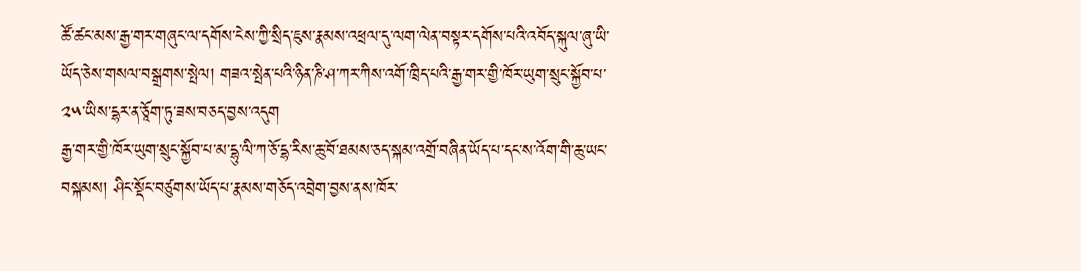ཚོ་ཚང་མས་རྒྱ་གར་གཞུང་ལ་དགོས་ངེས་ཀྱི་སྲིད་ཇུས་རྣམས་འཕྲལ་དུ་ལག་ལེན་བསྟར་དགོས་པའི་འབོད་སྐུལ་ཞུ་ཡི་ཡོད་ཅེས་གསལ་བསྒྲགས་སྤེལ། གཟའ་སྤེན་པའི་ཉིན་ཎི་ཤ་ཀར་ཀིས་འགོ་ཁྲིད་པའི་རྒྱ་གར་གྱི་ཁོར་ཡུག་སྲུང་སྐྱོབ་པ་༢༥་ཡིས་དྷར་ན་ཅཱོག་ཏུ་ཟས་བཅད་བྱས་འདུག
རྒྱ་གར་གྱི་ཁོར་ཡུག་སྲུང་སྐྱོབ་པ་མ་དྷུ་ལི་ཀ་ཅོ་དྷ་རིས་ཆུ་བོ་ཐམས་ཅད་སྐམ་འགྲོ་བཞིན་ཡོད་པ་དང་ས་འོག་གི་ཆུ་ཡང་བསྐམས། ཤིང་སྡོང་བཙུགས་ཡོད་པ་རྣམས་གཅོད་འབྲེག་བྱས་ནས་ཁོར་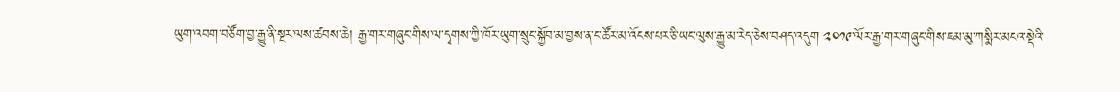ཡུག་འབག་བཙོག་བྱ་རྒྱུ་ནི་སྔར་ལས་ཚབས་ཆེ། རྒྱ་གར་གཞུང་གིས་ལ་དྭགས་ཀྱི་ཁོར་ཡུག་སྲུང་སྐྱོབ་མ་བྱས་ན་ང་ཚོར་མ་འོངས་པར་ཅི་ཡང་ལུས་རྒྱུ་མ་རེད་ཅེས་བཤད་འདུག ༢༠༡༩་ལོར་རྒྱ་གར་གཞུང་གིས་ཇམ་མུ་ཀསྨིར་མངའ་སྡེའི་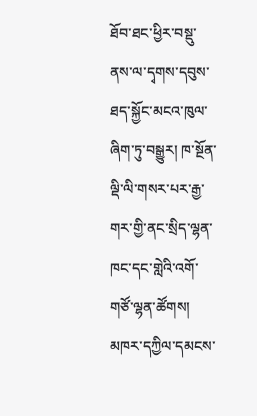ཐོབ་ཐང་ཕྱིར་བསྡུ་ནས་ལ་དྭགས་དབུས་ཐད་སྐྱོང་མངའ་ཁུལ་ཞིག་ཏུ་བསྒྱུར། ཁ་སྔོན་ལྡི་ལི་གསར་པར་རྒྱ་གར་གྱི་ནང་སྲིད་ལྷན་ཁང་དང་གླེའི་འགོ་གཙོ་ལྷན་ཚོགས། མཁར་དཀྱིལ་དམངས་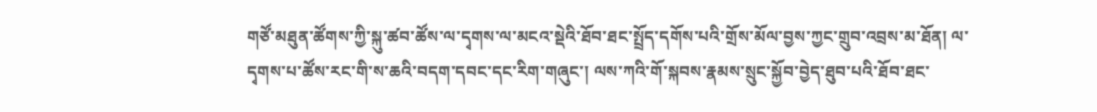གཙོ་མཐུན་ཚོགས་ཀྱི་སྐུ་ཚབ་ཚོས་ལ་དྭགས་ལ་མངའ་སྡེའི་ཐོབ་ཐང་སྤྲོད་དགོས་པའི་གྲོས་མོལ་བྱས་ཀྱང་གྲུབ་འབྲས་མ་ཐོན། ལ་དྭགས་པ་ཚོས་རང་གི་ས་ཆའི་བདག་དབང་དང་རིག་གཞུང་། ལས་ཀའི་གོ་སྐབས་རྣམས་སྲུང་སྐྱོབ་བྱེད་ཐུབ་པའི་ཐོབ་ཐང་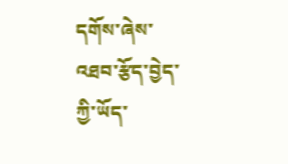དགོས་ཞེས་འཐབ་རྩོད་བྱེད་ཀྱི་ཡོད་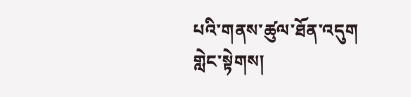པའི་གནས་ཚུལ་ཐོན་འདུག
གླེང་སྟེགས།